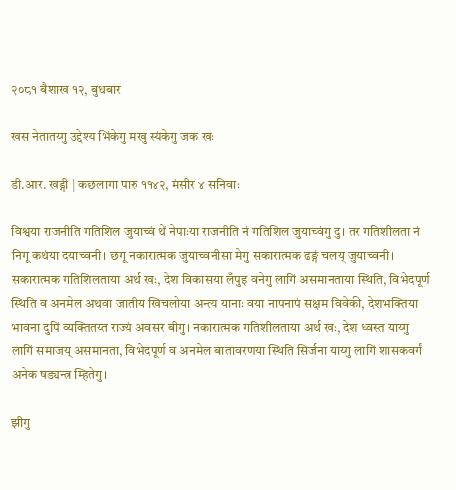२०८१ बैशाख १२, बुधबार

खस नेतातय्गु उद्देश्य भिंकेगु मखु स्यंकेगु जक खः

डी.आर. खड्गी | कछलागा पारु ११४२, मंसीर ४ सनिवाः

विश्वया राजनीति गतिशिल जुयाच्वं थें नेपाःया राजनीति नं गतिशिल जुयाच्वंगु दु। तर गतिशीलता नं निगू कथंया दयाच्वनी। छगू नकारात्मक जुयाच्वनीसा मेगु सकारात्मक ढङ्गं चलय् जुयाच्वनी। सकारात्मक गतिशिलताया अर्थ खः, देश विकासया लँपुइ वनेगु लागिं असमानताया स्थिति, विभेदपूर्ण स्थिति व अनमेल अथवा जातीय खिचलोया अन्त्य यानाः वया नापनापं सक्षम विवेकी, देशभक्तिया भावना दुपिं व्यक्तितय्त राज्यं अवसर बीगु। नकारात्मक गतिशीलताया अर्थ खः, देश ध्वस्त याय्गु लागिं समाजय् असमानता, विभेदपूर्ण व अनमेल बातावरणया स्थिति सिर्जना याय्गु लागिं शासकवर्गं अनेक षड्यन्त्र म्हितेगु।

झीगु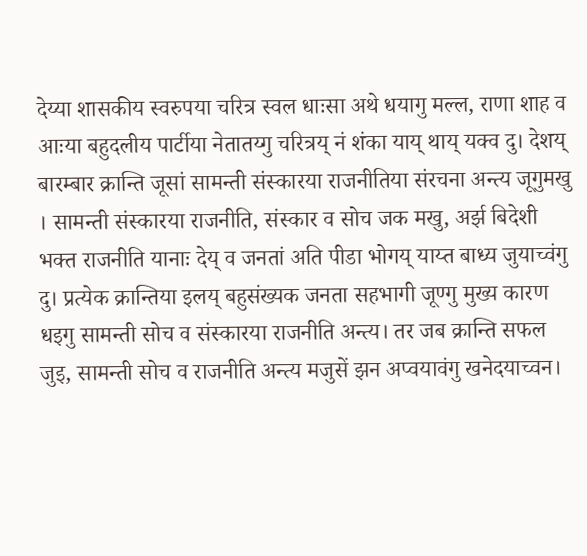देय्या शासकीय स्वरुपया चरित्र स्वल धाःसा अथे धयागु मल्ल, राणा शाह व आःया बहुदलीय पार्टीया नेतातय्गु चरित्रय् नं शंका याय् थाय् यक्व दु। देशय् बारम्बार क्रान्ति जूसां सामन्ती संस्कारया राजनीतिया संरचना अन्त्य जूगुमखु । सामन्ती संस्कारया राजनीति, संस्कार व सोच जक मखु, अर्झ बिदेशी भक्त राजनीति यानाः देय् व जनतां अति पीडा भोगय् याय्त बाध्य जुयाच्वंगु दु। प्रत्येक क्रान्तिया इलय् बहुसंख्यक जनता सहभागी जूण्गु मुख्य कारण धइगु सामन्ती सोच व संस्कारया राजनीति अन्त्य। तर जब क्रान्ति सफल जुइ, सामन्ती सोच व राजनीति अन्त्य मजुसें झन अप्वयावंगु खनेदयाच्वन।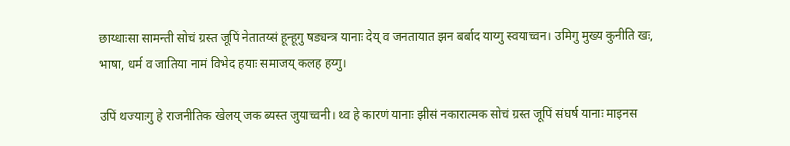छाय्धाःसा सामन्ती सोचं ग्रस्त जूपिं नेतातय्सं हून्हूगु षड्यन्त्र यानाः देय् व जनतायात झन बर्बाद याय्गु स्वयाच्वन। उमिगु मुख्य कुनीति खः, भाषा, धर्म व जातिया नामं विभेद हयाः समाजय् कलह हय्गु।

उपिं थज्याःगु हे राजनीतिक खेलय् जक ब्यस्त जुयाच्वनी। थ्व हे कारणं यानाः झीसं नकारात्मक सोचं ग्रस्त जूपिं संघर्ष यानाः माइनस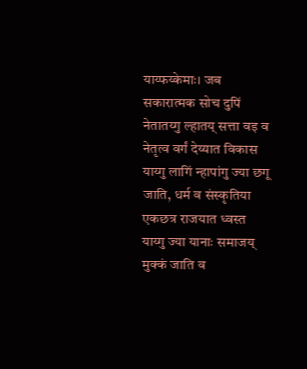याय्फय्केमाः। जब सकारात्मक सोच दुपिं नेतातय्गु ल्हातय् सत्ता वइ व नेतृत्व वर्गं देय्यात विकास याय्गु लागिं न्हापांगु ज्या छगू जाति, धर्म व संस्कृतिया एकछत्र राजयात ध्वस्त याय्गु ज्या यानाः समाजय् मुक्कं जाति व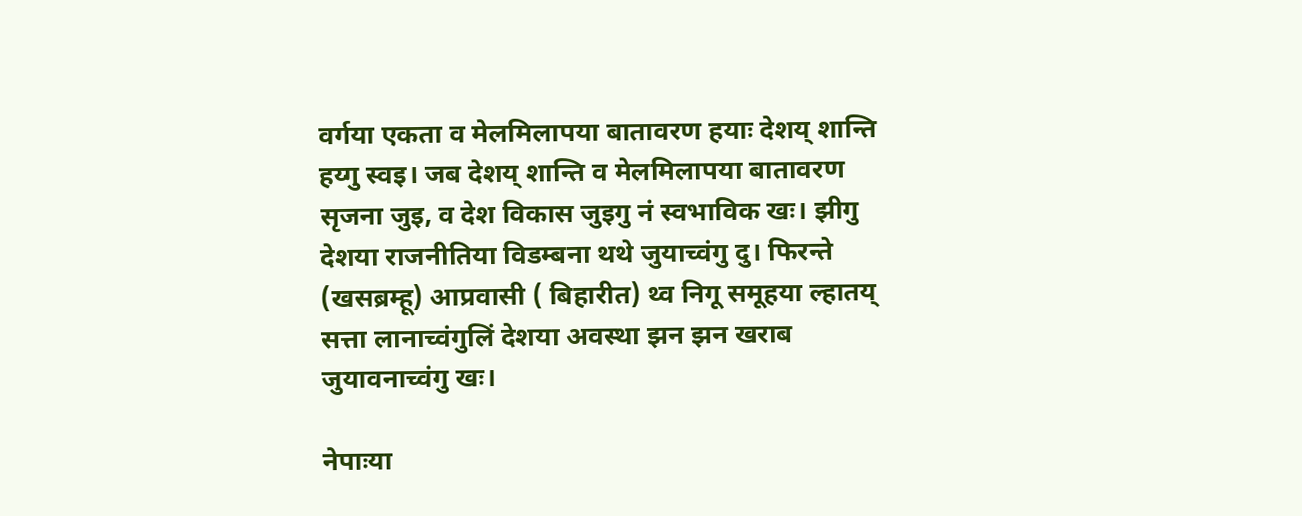वर्गया एकता व मेलमिलापया बातावरण हयाः देशय् शान्ति हय्गु स्वइ। जब देशय् शान्ति व मेलमिलापया बातावरण सृजना जुइ, व देश विकास जुइगु नं स्वभाविक खः। झीगु देशया राजनीतिया विडम्बना थथे जुयाच्वंगु दु। फिरन्ते (खसब्रम्हू) आप्रवासी ( बिहारीत) थ्व निगू समूहया ल्हातय् सत्ता लानाच्वंगुलिं देशया अवस्था झन झन खराब जुयावनाच्वंगु खः।

नेपाःया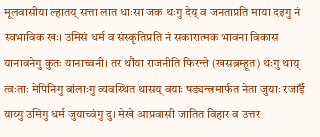मूलवासीया ल्हातय् सत्ता लात धाःसा जक थःगु देय् व जनताप्रति माया दइगु नं स्वभाविक खः। उमिसं धर्म व संस्कृतिप्रति नं सकारात्मक भावना विकास यानावनेगु कुतः यानाच्वनी। तर थौंया राजनीति फिरन्ते (खसब्रम्हूत) थःगु थाय् त्वःताः मेपिनिगु बांलाःगु व्यवस्थित थासय् वयाः षड्यन्त्रमार्फत नेता जुयाः रजाईँ याय्गु उमिगु धर्म जुयाच्वंगु दु। मेखे आप्रवासी जातित विहार व उत्तर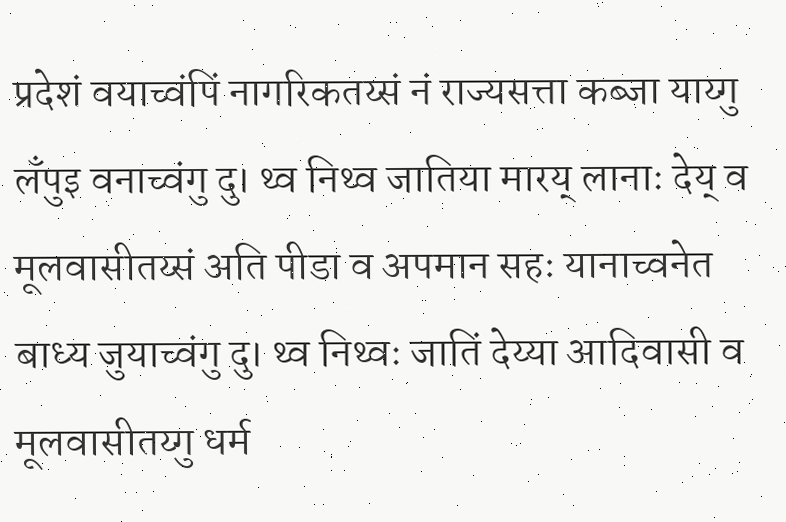प्रदेशं वयाच्वंपिं नागरिकतय्सं नं राज्यसत्ता कब्जा याय्गु लँपुइ वनाच्वंगु दु। थ्व निथ्व जातिया मारय् लानाः देय् व मूलवासीतय्सं अति पीडा व अपमान सहः यानाच्वनेत बाध्य जुयाच्वंगु दु। थ्व निथ्वः जातिं देय्या आदिवासी व मूलवासीतय्गु धर्म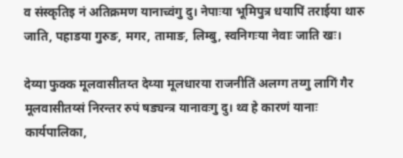व संस्कृतिइ नं अतिक्रमण यानाच्वंगु दु। नेपाःया भूमिपुत्र धयापिं तराईया थारु जाति, पहाडया गुरुङ, मगर, तामाङ, लिम्बु, स्वनिगःया नेवाः जाति खः।

देय्या फुक्क मूलवासीतय्त देय्या मूलधारया राजनीतिं अलग्ग तय्गु लागिं गैर मूलवासीतय्सं निरन्तर रुपं षड्यन्त्र यानावःगु दु। थ्व हे कारणं यानाः कार्यपालिका,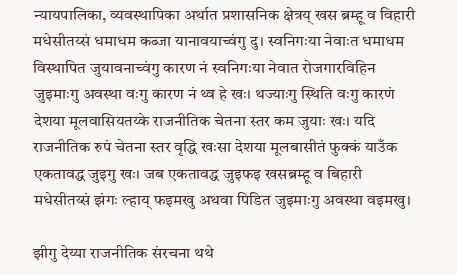न्यायपालिका, व्यवस्थापिका अर्थात प्रशासनिक क्षेत्रय् खस ब्रम्हू व विहारी मधेसीतय्सं धमाधम कब्जा यानावयाच्वंगु दु। स्वनिगःया नेवाःत धमाधम विस्थापित जुयावनाच्वंगु कारण नं स्वनिगःया नेवात रोजगारविहिन जुइमाःगु अवस्था वःगु कारण नं थ्व हे खः। थज्याःगु स्थिति वःगु कारणं देशया मूलवासियतय्के राजनीतिक चेतना स्तर कम जुयाः खः। यदि राजनीतिक रुपं चेतना स्तर वृद्धि खःसा देशया मूलबासीतं फुक्कं याउँक एकतावद्ध जुइगु खः। जब एकतावद्ध जुइफइ खसब्रम्हू व बिहारी मधेसीतय्सं झंगः ल्हाय् फइमखु अथवा पिडित जुइमाःगु अवस्था वइमखु।

झीगु देय्या राजनीतिक संरचना थथे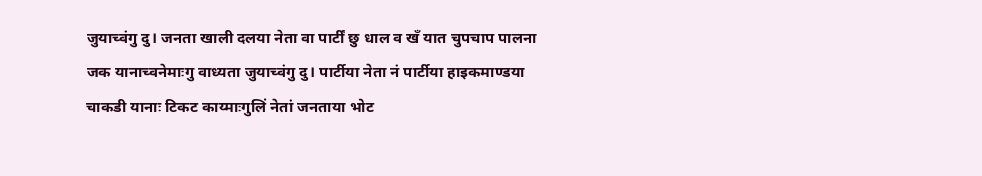जुयाच्वंगु दु। जनता खाली दलया नेता वा पार्टीं छु धाल व खँ यात चुपचाप पालना जक यानाच्वनेमाःगु वाध्यता जुयाच्वंगु दु। पार्टीया नेता नं पार्टीया हाइकमाण्डया चाकडी यानाः टिकट काय्माःगुलिं नेतां जनताया भोट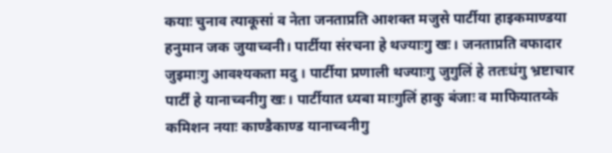कयाः चुनाव त्याकूसां व नेता जनताप्रति आशक्त मजुसे पार्टीया हाइकमाण्डया हनुमान जक जुयाच्वनी। पार्टीया संरचना हे थज्याःगु खः। जनताप्रति वफादार जुइमाःगु आवश्यकता मदु । पार्टीया प्रणाली थज्याःगु जुगुलिं हे ततःधंगु भ्रष्टाचार पार्टीं हे यानाच्वनीगु खः। पार्टीयात ध्यबा माःगुलिं हाकु बंजाः व माफियातय्के कमिशन नयाः काण्डैकाण्ड यानाच्वनीगु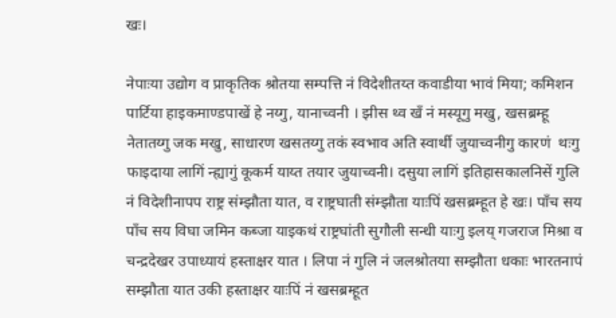खः।

नेपाःया उद्योग व प्राकृतिक श्रोतया सम्पत्ति नं विदेशीतय्त कवाडीया भावं मिया; कमिशन पार्टिया हाइकमाण्डपाखें हे नय्गु, यानाच्वनी । झीस थ्व खँ नं मस्यूगु मखु, खसब्रम्हू नेतातय्गु जक मखु, साधारण खसतय्गु तकं स्वभाव अति स्वार्थी जुयाच्वनीगु कारणं  थःगु फाइदाया लागिं न्ह्यागुं कूकर्म याय्त तयार जुयाच्वनी। दसुया लागिं इतिहासकालनिसें गुलि नं विदेशीनापप राष्ट्र संम्झौता यात, व राष्ट्रघाती संम्झौता याःपिं खसब्रम्हूत हे खः। पाँच सय पाँच सय विघा जमिन कब्जा याइकथं राष्ट्रघांती सुगौली सन्धी याःगु इलय् गजराज मिश्रा व चन्द्रदेखर उपाध्यायं हस्ताक्षर यात । लिपा नं गुलि नं जलश्रोतया सम्झौता धकाः भारतनापं सम्झौता यात उकी हस्ताक्षर याःपिं नं खसब्रम्हूत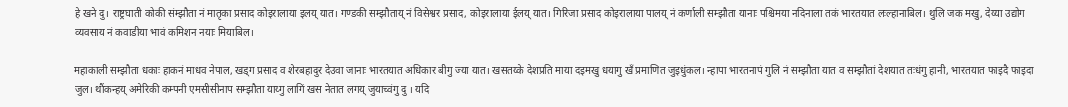हे खने दु। राष्ट्रघाती कोकी संम्झौता नं मातृका प्रसाद कोइरालाया इलय् यात। गण्डकी सम्झौताय् नं विसेश्वर प्रसाद, कोइरालाया ईलय् यात। गिरिजा प्रसाद कोइरालाया पालय् नं कर्णाली सम्झौता यानाः पश्चिमया नदिनाला तकं भारतयात लःल्हानाबिल। थुलि जक मखु, देय्या उद्योग व्यवसाय नं कवाडीया भावं कमिशन नयाः मियाबिल।

महाकाली सम्झौता धकाः हाकनं माधव नेपाल, खड्ग प्रसाद व शेरबहादुर देउवा जानाः भारतयात अधिकार बीगु ज्या यात। खसतय्के देशप्रति माया दइमखु धयागु खँ प्रमाणित जुइधुंकल। न्हापा भारतनापं गुलि नं सम्झौता यात व सम्झौतां देशयात तःधंगु हानी, भारतयात फाइदै फाइदा जुल। थौंकन्हय् अमेरिकी कम्पनी एमसीसीनाप सम्झौता याय्गु लागिं खस नेतात लगय् जुयाच्वंगु दु । यदि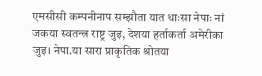एमसीसी कम्पनीनाप सम्झौता यात धाःसा नेपाः नां जकया स्वतन्त्र राष्ट्र जुइ, देशया हर्ताकर्ता अमेरीका जुइ। नेपा.या सारा प्राकृतिक श्रोतया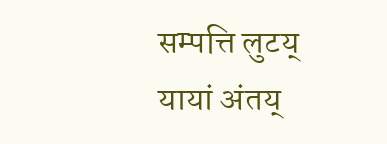सम्पत्ति लुटय् यायां अंतय्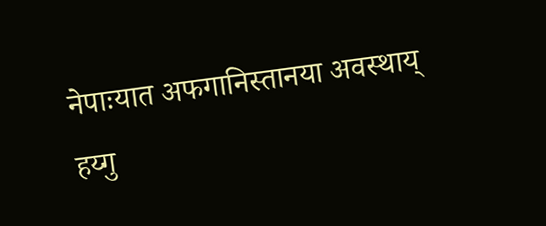नेपाःयात अफगानिस्तानया अवस्थाय् हय्गु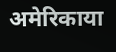अमेरिकाया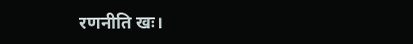रणनीति खः।